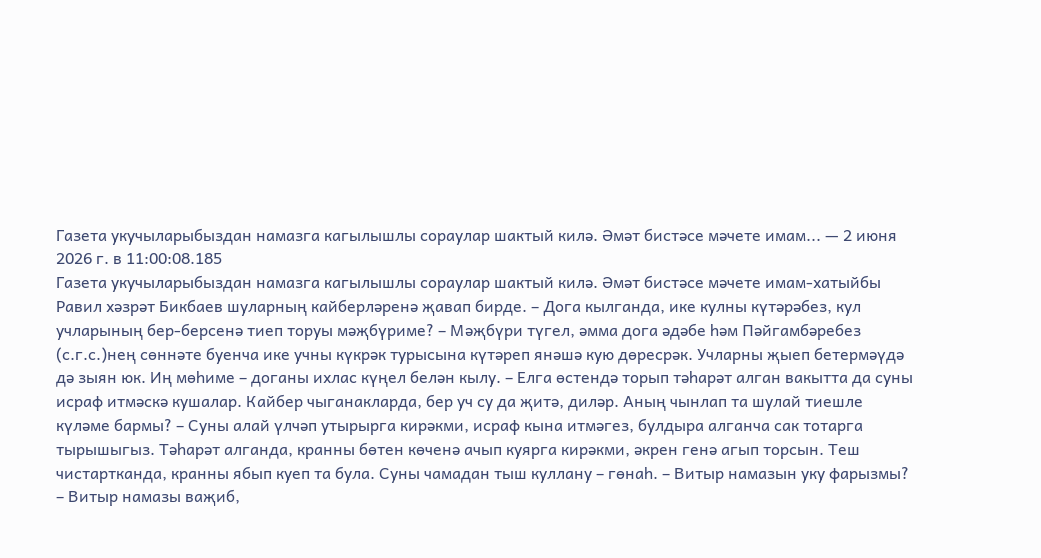Газета укучыларыбыздан намазга кагылышлы сораулар шактый килә. Әмәт бистәсе мәчете имам... — 2 июня 2026 г. в 11:00:08.185
Газета укучыларыбыздан намазга кагылышлы сораулар шактый килә. Әмәт бистәсе мәчете имам-хатыйбы Равил хәзрәт Бикбаев шуларның кайберләренә җавап бирде. – Дога кылганда, ике кулны күтәрәбез, кул учларының бер-берсенә тиеп торуы мәҗбүриме? – Мәҗбүри түгел, әмма дога әдәбе һәм Пәйгамбәребез (с.г.с.)нең сөннәте буенча ике учны күкрәк турысына күтәреп янәшә кую дөресрәк. Учларны җыеп бетермәүдә дә зыян юк. Иң мөһиме – доганы ихлас күңел белән кылу. – Елга өстендә торып тәһарәт алган вакытта да суны исраф итмәскә кушалар. Кайбер чыганакларда, бер уч су да җитә, диләр. Аның чынлап та шулай тиешле күләме бармы? – Суны алай үлчәп утырырга кирәкми, исраф кына итмәгез, булдыра алганча сак тотарга тырышыгыз. Тәһарәт алганда, кранны бөтен көченә ачып куярга кирәкми, әкрен генә агып торсын. Теш чистартканда, кранны ябып куеп та була. Суны чамадан тыш куллану – гөнаһ. – Витыр намазын уку фарызмы? – Витыр намазы ваҗиб,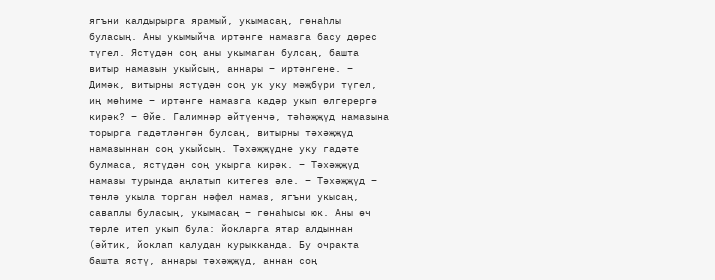ягъни калдырырга ярамый, укымасаң, гөнаһлы буласың. Аны укымыйча иртәнге намазга басу дөрес түгел. Ястүдән соң аны укымаган булсаң, башта витыр намазын укыйсың, аннары – иртәнгене. – Димәк, витырны ястүдән соң ук уку мәҗбүри түгел, иң мөһиме – иртәнге намазга кадәр укып өлгерергә кирәк? – Әйе. Галимнәр әйтүенчә, тәһәҗҗүд намазына торырга гадәтләнгән булсаң, витырны тәхәҗҗүд намазыннан соң укыйсың. Тәхәҗҗүдне уку гадәте булмаса, ястүдән соң укырга кирәк. – Тәхәҗҗүд намазы турында аңлатып китегез әле. – Тәхәҗҗүд – төнлә укыла торган нәфел намаз, ягъни укысаң, саваплы буласың, укымасаң – гөнаһысы юк. Аны өч төрле итеп укып була: йокларга ятар алдыннан (әйтик, йоклап калудан курыкканда. Бу очракта башта ястү, аннары тәхәҗҗүд, аннан соң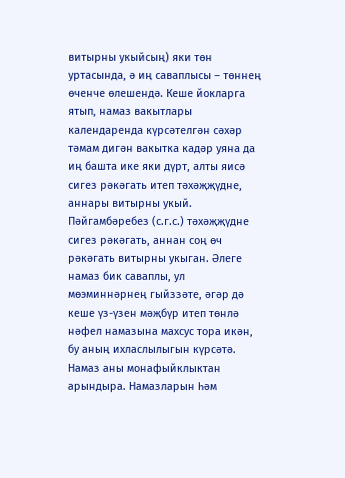витырны укыйсың) яки төн уртасында, ә иң саваплысы – төннең өченче өлешендә. Кеше йокларга ятып, намаз вакытлары календаренда күрсәтелгән сәхәр тәмам дигән вакытка кадәр уяна да иң башта ике яки дүрт, алты яисә сигез рәкәгать итеп тәхәҗҗүдне, аннары витырны укый. Пәйгамбәребез (с.г.с.) тәхәҗҗүдне сигез рәкәгать, аннан соң өч рәкәгать витырны укыган. Әлеге намаз бик саваплы, ул мөэминнәрнең гыйззәте, әгәр дә кеше үз-үзен мәҗбүр итеп төнлә нәфел намазына махсус тора икән, бу аның ихласлылыгын күрсәтә. Намаз аны монафыйклыктан арындыра. Намазларын һәм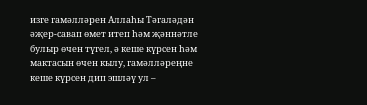изге гамәлләрен Аллаһы Тәгаләдән әҗер-савап өмет итеп һәм җәннәтле булыр өчен түгел, ә кеше күрсен һәм мактасын өчен кылу, гамәлләреңне кеше күрсен дип эшләү ул –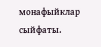монафыйклар сыйфаты.